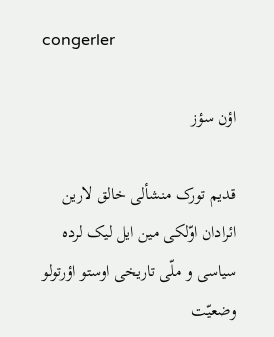congerler

اؤن سؤز

قدیم تورک منشألی خالق‌ لارین ائرادان اوّلکی مین ایل‌ لیک‌ لرده سیاسی و ملّی تاریخی اوستو اؤرتولو وضعیّت‌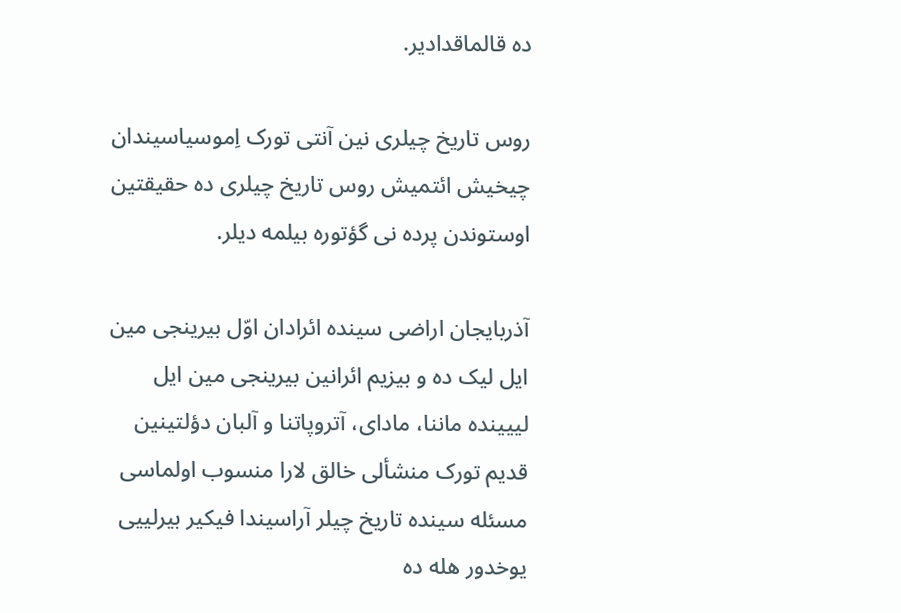ده قالماقدادیر.

روس تاریخ‌ چیلری‌ نین آنتی‌ تورک اِموسیاسیندان چیخیش ائتمیش روس تاریخ‌ چیلری‌ ده حقیقتین اوستوندن پرده‌ نی گؤتوره بیلمه‌ دیلر.

آذربایجان اراضی‌ سینده ائرادان اوّل بیرینجی مین ایل‌ لیک‌ ده و بیزیم ائرانین بیرینجی مین ایل‌ لییینده ماننا، مادای، آتروپاتنا و آلبان دؤلتینین قدیم تورک منشألی خالق‌ لارا منسوب اولماسی مسئله‌ سینده تاریخ‌ چیلر آراسیندا فیکیر بیرلییی یوخدور هله‌ ده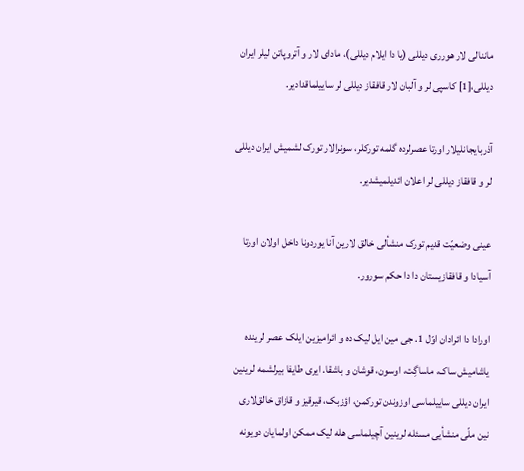ماننالی‌ لار هورری دیللی (یا دا ایلام دیللی)، مادای‌ لار و آتروپاتن‌ لیلر ایران دیللی،[1] کاسپی‌ لر و آلبان‌ لار قافقاز دیللی‌ لر ساییلماقدادیر.

آذربایجانلیلار اورتا عصرلرده گلمه تورکلر، سونرالار تورک‌ لشمیش ایران دیللی‌ لر و قافقاز دیللی‌ لر اعلان ائدیلمیشدیر.

عینی وضعیّت قدیم تورک منشألی خالق‌ لارین آنا یوردونا داخل اولان اورتا آسیادا و قافقازیستان‌ دا دا حکم سورور.

اورادا دا ائرادان اوّل 1. جی مین ایل‌ لیک‌ ده و ائرامیزین ایلک عصر لرینده یاشامیش ساک، ماساگِت، اوسون، قوشان و باشقا. ایری طایفا بیرلشمه‌ لرینین ایران دیللی ساییلماسی اوزوندن تورکمن، اؤزبک، قیرقیز و قازاق خالق‌لاری‌ نین ملّی منشأیی مسئله‌ لرینین آچیلماسی هله‌ لیک ممکن اولمایان دویونه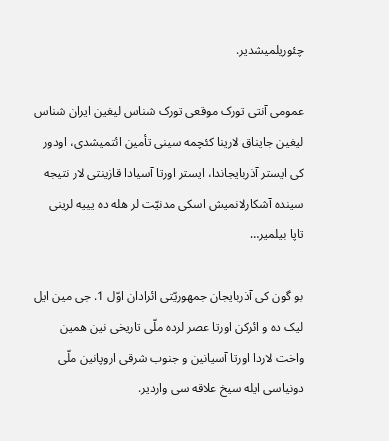چئوریلمیشدیر.

عمومی آنتی‌ تورک موقعی تورک‌ شناس‌ لیغین ایران‌ شناس‌ لیغین جایناق‌ لارینا کئچمه‌ سینی تأمین ائتمیشدی، اودور کی ایستر آذربایجاندا، ایستر اورتا آسیادا قازینتی‌ لار نتیجه‌ سینده آشکارلانمیش اسکی مدنیّت‌ لر هله‌ ده یییه‌ لرینی تاپا بیلمیر…

بو گون‌ کی آذربایجان جمهوریّتی ائرادان اوّل 1. جی مین ایل‌ لیک‌ ده و ائرکن اورتا عصر لرده ملّی تاریخی‌ نین همین واخت‌ لاردا اورتا آسیانین و جنوب شرقی اروپا‌نین ملّی دونیاسی‌ ایله سیخ علاقه‌ سی واردیر.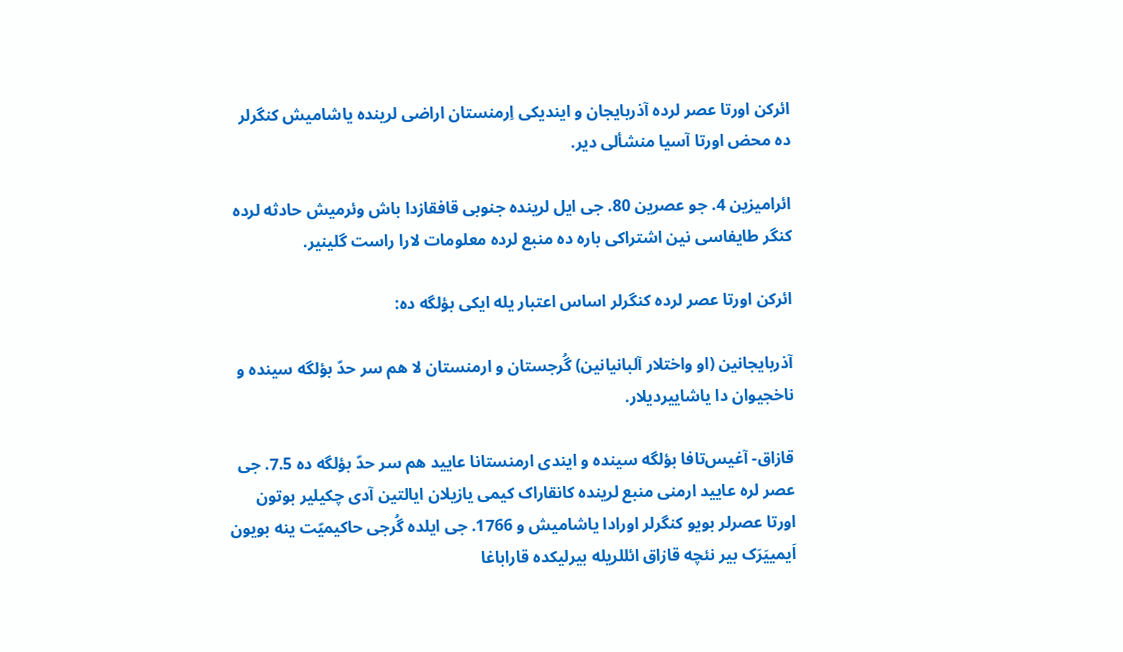ائرکن اورتا عصر لرده آذربایجان و ایندیکی اِرمنستان اراضی‌ لرینده یاشامیش کنگرلر ده محض اورتا آسیا منشألی‌ دیر.

ائرامیزین 4. جو عصرین 80. جی ایل لرینده جنوبی قافقازدا باش وئرمیش حادثه‌ لرده کنگر طایفاسی‌ نین اشتراکی باره‌ ده منبع‌ لرده معلومات‌ لارا راست گلینیر.

ائرکن اورتا عصر لرده کنگرلر اساس اعتبار یله ایکی بؤلگه ده:

آذربایجانین (او واختلار آلبانیانین) گُرجستان و ارمنستان‌ لا هم‌ سر حدّ بؤلگه‌ سینده و ناخجیوان‌ دا یاشاییردیلار.

قازاق- آغیس‌تافا بؤلگه‌ سینده و ایندی ارمنستانا عایید هم‌ سر حدّ بؤلگه‌ ده 7.5. جی عصر لره عایید ارمنی منبع‌ لرینده کانقاراک کیمی یازیلان ایالتین آدی چکیلیر بوتون اورتا عصرلر بویو کنگرلر اورادا یاشامیش و 1766. جی ایلده گُرجی حاکیمیّت‌ ینه بویون اَیمییَرَک بیر نئچه قازاق ائللریله بیرلیکده قاراباغا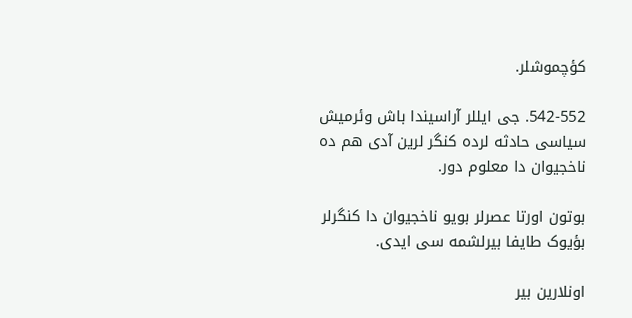کؤچموشلر.

542-552. جی ایللر آراسیندا باش وئرمیش سیاسی حادثه‌ لرده کنگر لرین آدی هم‌ ده ناخجیوان‌ دا معلوم‌ دور.

بوتون اورتا عصرلر بویو ناخجیوان‌ دا کنگرلر بؤیوک طایفا بیرلشمه‌ سی ‌ایدی.

اونلارین بیر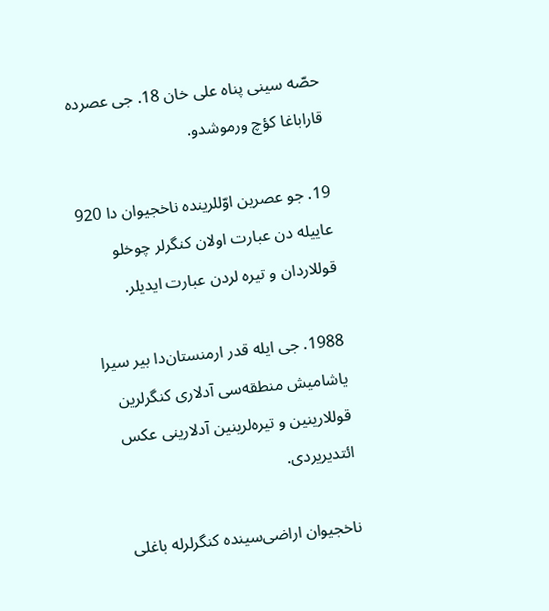حصّه‌ سینی پناه‌ علی‌ خان 18. جی عصرده قاراباغا کؤچ ورموشدو.

19. جو عصرین اوّللرینده ناخجیوان‌ دا 920 عاییله‌ دن عبارت اولان کنگرلر چوخلو قوللاردان و تیره‌ لردن عبارت ‌ایدیلر.

1988. جی ایله قدر ارمنستان‌دا بیر سیرا یاشامیش منطقه‌سی آدلاری کنگرلرین قوللارینین و تیره‌لرینین آدلارینی عکس ائتدیریردی.

ناخجیوان اراضی‌سینده کنگرلرله باغلی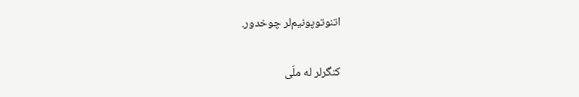اتنوتوپونیم‌لر چوخدور.

کنگرلر له ملّی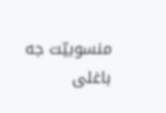منسوبیّت‌ جه باغلی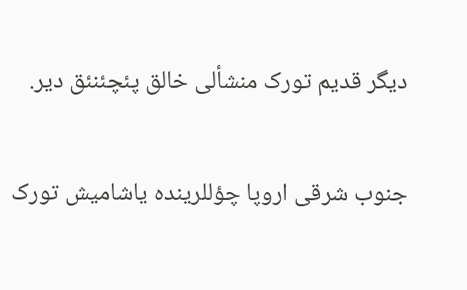دیگر قدیم تورک منشألی خالق پئچئنئق‌ دیر.

جنوب شرقی اروپا‌ چؤللرینده یاشامیش تورک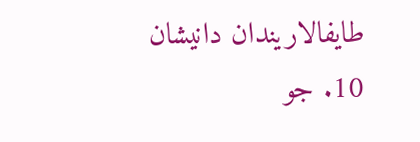طایفالاریندان دانیشان 10. جو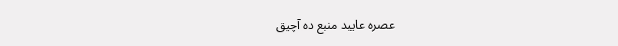عصره عایید منبع‌ ده آچیق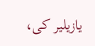یازیلیر کی،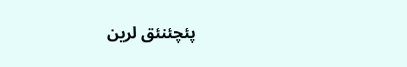پئچئنئق‌ لرین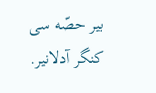بیر حصّه‌ سی کنگر آدلانیر.